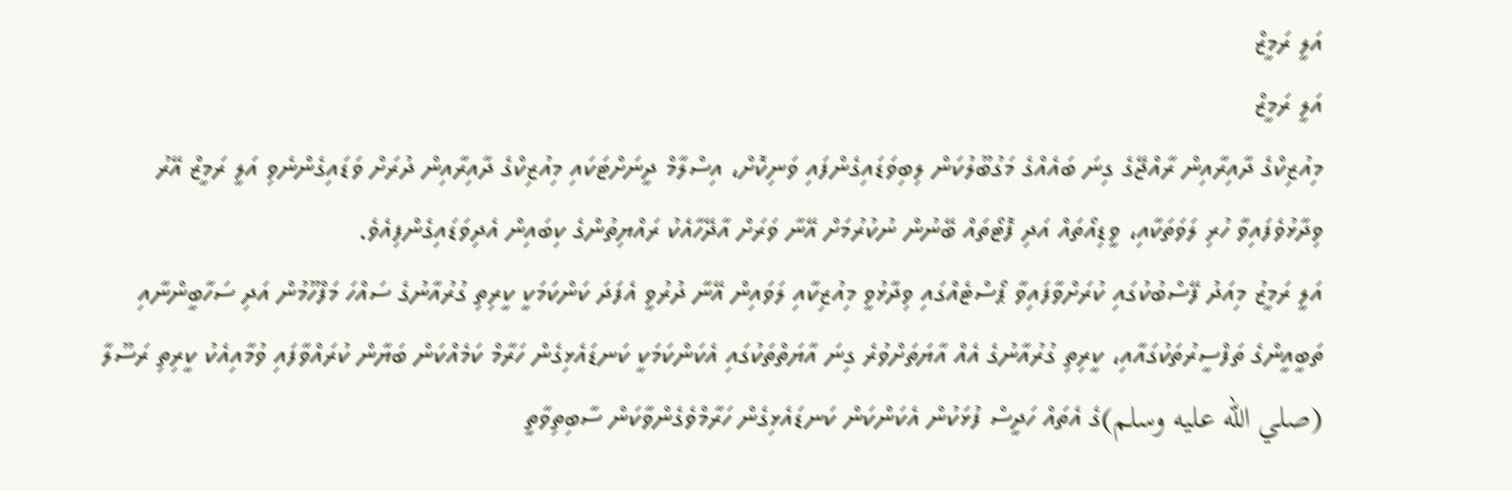އަލީ ރަމީޒް
އަލީ ރަމީޒް
މިއުޒިކްގެ ދާއިރާއިން ރާއްޖޭގެ ގިނަ ބައެއްގެ މަގުބޫލުކަން ލިބިވަޑައިގެންފައި ވަނިކޮށް، އިސްލާމް ދީނަށްޓަކައި މިއުޒިކްގެ ދާއިރާއިން ދުރަށް ވަޑައިގެންނެވި އަލީ ރަމީޒް އޭރު ވިދާޅުވެފައިވާ ހުރި ލަވަތަކާއި، ވީޑިއޯތައް އަދި ފޮޓޯތައް ބޭނުން ނުކުރުމަށް އޭނާ ވަރަށް އާދޭހާއެކު ރައްޔިތުންގެ ކިބައިން އެދިވަޑައިގެންފިއެވެ.
އަލީ ރަމީޒު މިއަދު ފޭސްބުކުގައި ކުރަށްވާފައިވާ ޕޯސްޓެއްގައި ވިދާޅުވީ މިއުޒިކާއި ލަވައިން އޭނާ ދުރުވީ އެފަދަ ކަންކަމަކީ ކީރިތި ގުރުއާނުގެ ސައްހަ މަފްހޫމުން އަދި ސަހާބީންނާއި ތަބީއީންގެ ތަފްސީރުތަކުގައާއި، ކީރިތި ގުރުއާނުގެ އެއް އާޔަތަށްވުރެ ގިނަ އާޔަތްތަކުގައި އެކަންކަމަކީ ކަނޑައެޅިގެން ހަރާމް ކަމެއްކަން ބަޔާން ކުރައްވާފައި ވުމާއިއެކު ކީރިތި ރަސޫލާ (صلي الله عليه وسلم)ގެ އެތައް ހަދީސް ފުޅަކުން އެކަންކަން ކަނޑައެޅިގެން ހަރާމްވެގެންވާކަން ސާބިތިވާތީ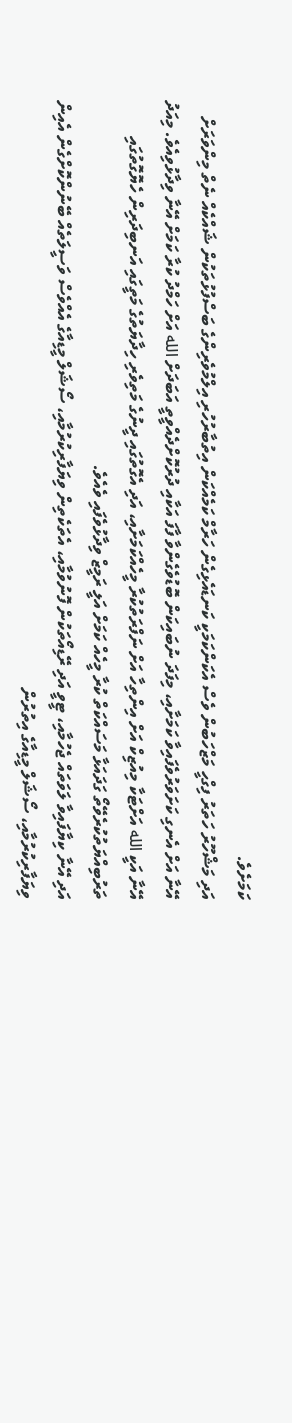ކަމަށެވެ.
އަދި މަޝްހޫރު ހަތަރު ފިގްހީ މަޒްހަބުން ވެސް އެކަންކަމަކީ ކަނޑައެޅިގެން ހަރާމް ކަމެއްކަން އިތުބާރުހުރި އިލްމުވެރިންގެ ބަސްފުޅުތަކުން ޝައްކެއް ނެތް މިންވަރަށް އޭނާ އަށް އެނގި ކަށަވަރުވެފައިވާ ކަމަށާއި، މިފަދަ ނުބައިކަން ބޮޑުވެގެންވާ ފާފަ އަކާއި ދުރުކޮށްދެއްވީތީ އަބަދަށް الله އަށް ހަމްދު ކުރާ ކަމަށް އޭނާ ވިދާޅުވިއެވެ. މިއަދު އޭނާ އަކީ الله އަށްޓަކާ މިއުޒިކް އަށް އިންތިހާ އަށް ނަފްރަތުކުރާ މީހެއްކަމަށާއި، އަދި އެގޮތުގައި ދީނުގެ މަތިވެރި ހިދާޔަތުގެ މަތީގައި އަނބިދަރިން ހެޔޮގޮތުގައި ތަރުބިއްޔަތުކުރެވޭތޯ ގަދައަޅާ މަސައްކަތް ކުރާ މީހެއް ކަމަށް އަލީ ރަމީޒް ވިދާޅުވެފައި ވެއެވެ.
އަދި އޭނާ ކިޔާފައިވާ ލަވަތައް ޖެހުމާއި، ޓީވީ އަދި ރޭޑިއޯތަކުން ފޮނުވުމާއި، އެތަކެތިން ވިޔަފާރިކުރުމާއި، ސޯޝަލް މީޑިއާގެ އެއްވެސް ވަސީލަތެއް ބޭނުންކޮށްގެން އެއިން ވިޔަފާރިކުރުމާއި، ސޯޝަލް މީޑިއާގެ އިތުރުން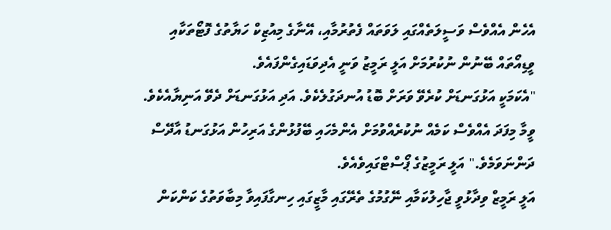އެހެން އެއްވެސް ވަސީލަތެއްގައި ލަވަތައް ފެތުރުމާއި، އޭނާގެ މިއުޒިކް ހަޔާތުގެ ފޮޓޯތަކާއި ވީޑިއޯތައް ބޭނުން ނުކުރުމަށް އަލީ ރަމީޒު ވަނީ އެދިވަޑައިގެންފައެވެ.
"އެކަމަކީ އަޅުގަނޑަށް ކުރެވޭ ވަރަށް ބޮޑު އުނދަގުލެކެވެ. އަދި އަޅުގަނޑަށް ދެވޭ އަނިޔާއެކެވެ. ވީމާ މިފަދަ އެއްވެސް ކަމެއް ނުކުރެއްވުމަށް އެންމެހައި ބޭފުޅުންގެ އަރިހުން އަޅުގަނޑު އާދޭސް ދަންނަވަމެވެ." އަލީ ރަމީޒުގެ ޕޯސްޓްގައިވެއެވެ.
އަލީ ރަމީޒް ވިދާޅުވީ ޖާހިލުކަމާއި ނޭގުމުގެ ތެރޭގައި މާޒީގައި ހިނގާފައިވާ މިބާވަތުގެ ކަންކަން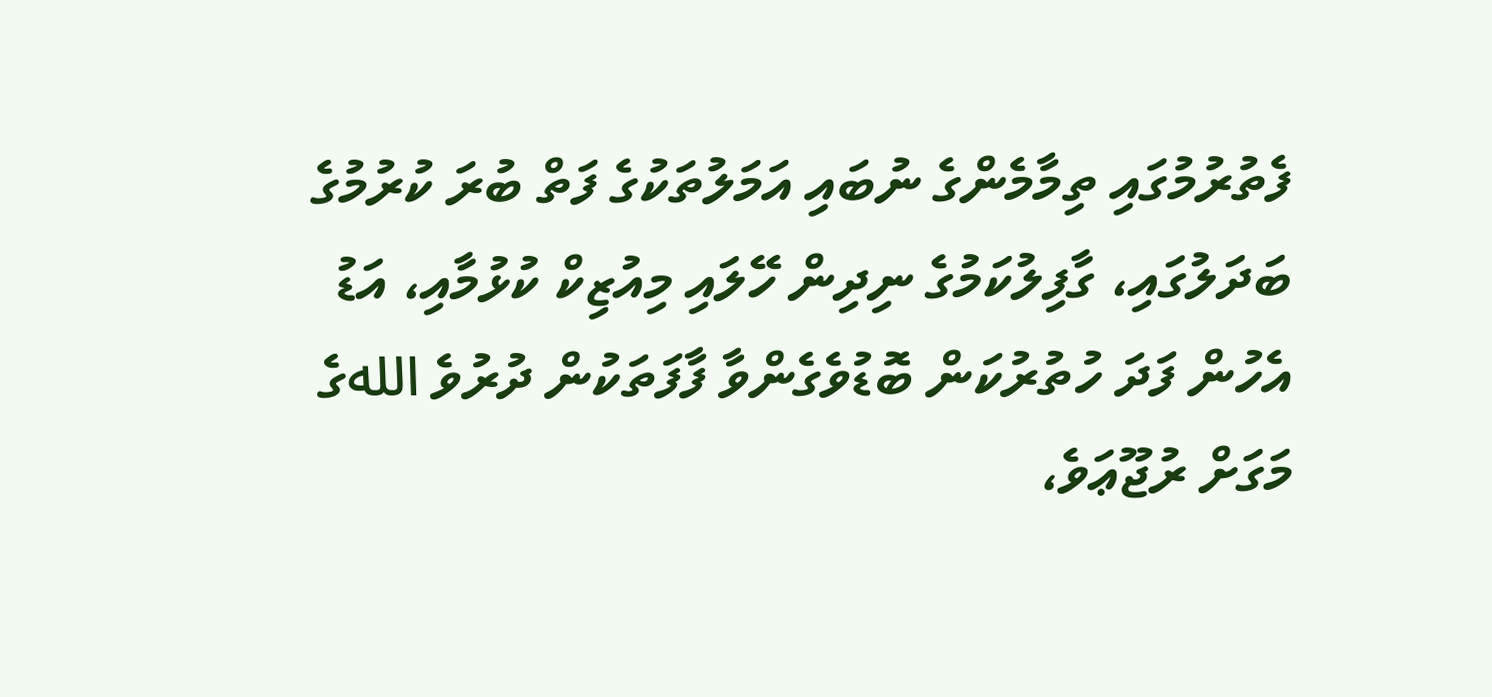ފެތުރުމުގައި ތިމާމެންގެ ނުބައި އަމަލުތަކުގެ ފަތް ބުރަ ކުރުމުގެ ބަދަލުގައި، ގާފިލުކަމުގެ ނިދިން ހޭލައި މިއުޒިކް ކުޅުމާއި، އަޑު އެހުން ފަދަ ހުތުރުކަން ބޮޑުވެގެންވާ ފާފަތަކުން ދުރުވެ اللهގެ މަގަށް ރުޖޫޢަވެ،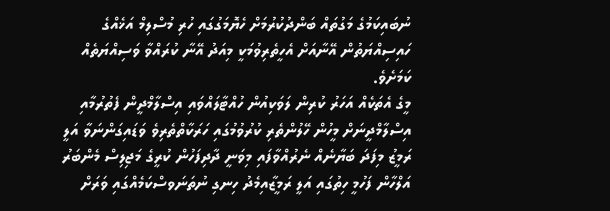ނުބައިކަމުގެ މަގުތައް ބަންދުކުރުމަށް ހެޔޮމަގުގައި ހުރި މުސްލިމް އަޚެއްގެ ހައިސިއްޔަތުން އޭނާއަށް އެހީތެރިވުމަކީ މިއަދު އޭނާ ކުރައްވާ ވަސިއްޔަތެއް ކަމަށެވެ.
މީގެ އެތަކެއް އަހަރު ކުރިން ލަވަކިއުން ހުއްޓާލައްވައި އިސްލާމްދީން ފެތުރުމާއި އިސްލާމްދީނަށް މީހުން ހޭލުންތެރި ކުރުވުމުގައި ހަރަކާތްތެރިވެ ވަޑައިގަންނަވާ އަލީ ރަމީޒު މިފަދަ ބަޔާނެއް ނެރުއްވާފައި މިވަނީ ދާދިފަހުން ކުރީގެ މަޖިލިސް މެންބަރު އަލްހާން ފަހުމީ ހިތުގައި އަލީ ރަމީޒާއިމެދު ހިނގި ނުތަނަވސްކަމެއްގައި ވަރަށް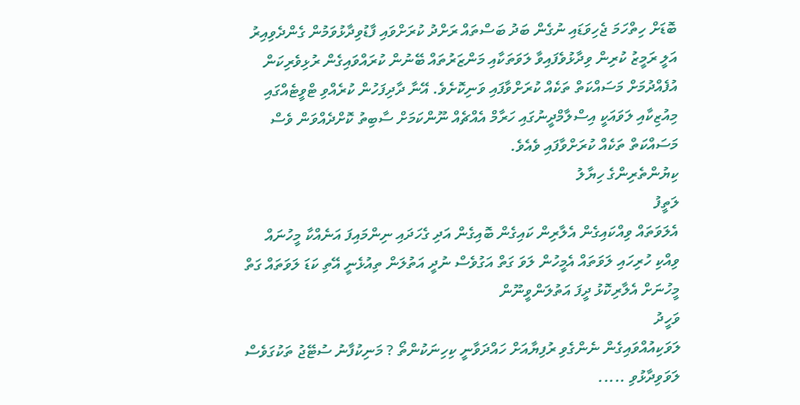ބޮޑަށް ހިތްހަމަ ޖެހިވަޑައި ނުގެން ބަދު ބަސްތައް ރަށްދު ކުރަށްވައި ފާޑުވިދާޅުވަމުން ގެންދެވިއިރު އަލީ ރަމީޒު ކުރިން ވިދާޅުވެފައިވާ ލަވަތަކާއި މަންޒަރުތައް ބޭނުން ކުރައްވައިގެން ރުޅިވެރިކަން އުފެއްދުމަށް މަސައްކަތް ތަކެއް ކުރަށްވާފައި ވަނިކޮށެވެ. އޭނާ ދާދިފަހުން ކުރެއްވި ޓްވީޓެއްގައި މިއުޒިކާއި ލަވައަކީ އިސްލާމްދީނުގައި ހަރާމް އެއްޗެއް ނޫންކަމަށް ސާބިތު ކޮށްދެއްވަން ވެސް މަސައްކަތް ތަކެއް ކުރަށްވާފައި ވެއެވެ.
ކިޔުންތެރިންގެ ހިޔާލު
ލަތީފު
އެލަވަތައް ވިއްކައިގެން އެލާރިން ކައިގެން ބޮއިގެން އަދި ގެހަދައި ނިންމައިފަ އަނެއްކާ މީހުނައް ވިއްކި ހުރިހައި ލަވަތައް އެމީހުން ލަވަ ގަތް އަގުވެސް ނުދީ އަތުލަން ތިއުޅެނީ އޭތި ކަޑަ ލަވަތައް ގަތް މީހުނަށް އެލާރިކޮޅު ދީފަ އަތުލަންވީނޫން
ވަހީދު
ލަވަކިއުއްވައިގެން ނެންގެވި ރުފިޔާއަށް ހައްދަވާނީ ކިހިނަކުންތޯ ? މަނިކުފާނު ސުޓޭޖު ތަކުގަވެސް ލަވަވިދާޅުވި .....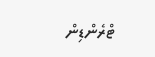ޓްރެންޑިން